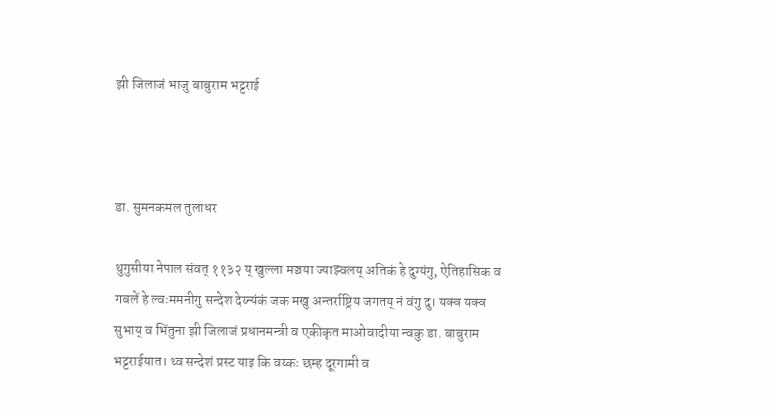झी जिलाजं भाजु बाबुराम भट्टराई



डा. सुमनकमल तुलाधर

थुगुसीया नेपाल संवत् ११३२ य् खुल्ला मञ्चया ज्याझ्वलय् अतिकं हे दुग्यंगु, ऐतिहासिक व गबलें हे ल्वःममनीगु सन्देश देय्न्यंकं जक मखु अन्तर्राष्ट्रिय जगतय् नं वंगु दु। यक्व यक्व सुभाय् व भिंतुना झी जिलाजं प्रधानमन्त्री व एकीकृत माओवादीया न्वकु डा. बाबुराम भट्टराईयात। थ्व सन्देशं प्रस्ट याइ कि वय्कः छम्ह दूरगामी व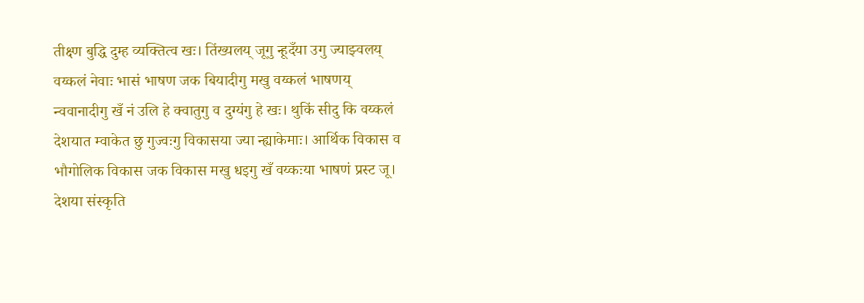तीक्ष्ण बुद्धि दुम्ह व्यक्तित्व खः। तिंख्यलय् जूगु न्हूदँया उगु ज्याझ्वलय् वय्कलं नेवाः भासं भाषण जक बियादीगु मखु वय्कलं भाषणय् न्ववानादीगु खँ नं उलि हे क्वातुगु व दुग्यंगु हे खः। थुकिं सीदु कि वय्कलं देशयात म्वाकेत छु गुज्वःगु विकासया ज्या न्ह्याकेमाः। आर्थिक विकास व भौगोलिक विकास जक विकास मखु धइगु खँ वय्कःया भाषणं प्रस्ट जू। देशया संस्कृति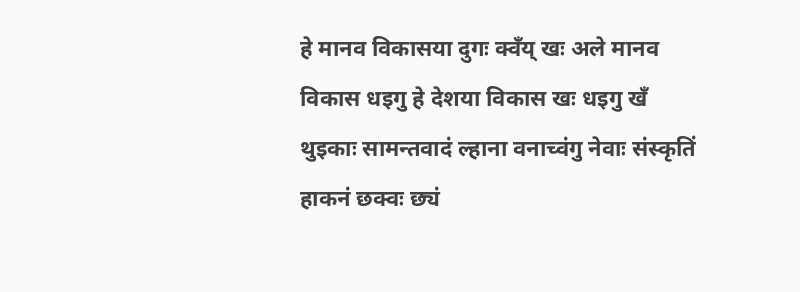हे मानव विकासया दुगः क्वँय् खः अले मानव विकास धइगु हे देशया विकास खः धइगु खँ थुइकाः सामन्तवादं ल्हाना वनाच्वंगु नेवाः संस्कृतिं हाकनं छक्वः छ्यं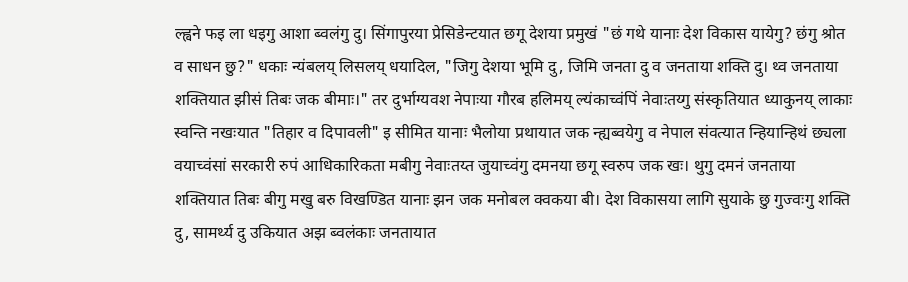ल्ह्वने फइ ला धइगु आशा ब्वलंगु दु। सिंगापुरया प्रेसिडेन्टयात छगू देशया प्रमुखं "छं गथे यानाः देश विकास यायेगु? छंगु श्रोत व साधन छु?" धकाः न्यंबलय् लिसलय् धयादिल, "जिगु देशया भूमि दु, जिमि जनता दु व जनताया शक्ति दु। थ्व जनताया शक्तियात झीसं तिबः जक बीमाः।" तर दुर्भाग्यवश नेपाःया गौरब हलिमय् ल्यंकाच्वंपिं नेवाःतय्गु संस्कृतियात ध्याकुनय् लाकाः स्वन्ति नखःयात "तिहार व दिपावली" इ सीमित यानाः भैलोया प्रथायात जक न्ह्यब्वयेगु व नेपाल संवत्यात न्हियान्हिथं छ्यला वयाच्वंसां सरकारी रुपं आधिकारिकता मबीगु नेवाःतय्त जुयाच्वंगु दमनया छगू स्वरुप जक खः। थुगु दमनं जनताया शक्तियात तिबः बीगु मखु बरु विखण्डित यानाः झन जक मनोबल क्वकया बी। देश विकासया लागि सुयाके छु गुज्वःगु शक्ति दु, सामर्थ्य दु उकियात अझ ब्वलंकाः जनतायात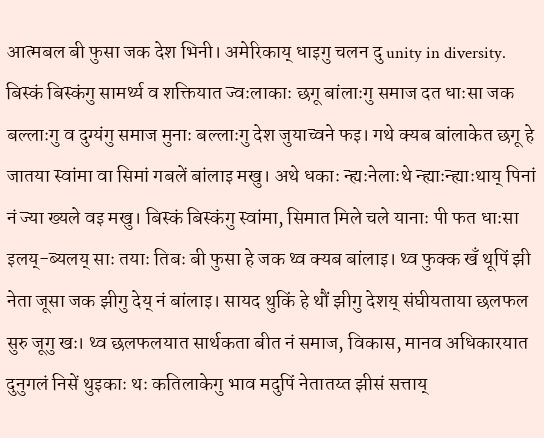आत्मबल बी फुसा जक देश भिनी। अमेरिकाय् धाइगु चलन दु unity in diversity. बिस्कं बिस्कंगु सामर्थ्य व शक्तियात ज्वःलाकाः छगू बांलाःगु समाज दत धाःसा जक बल्लाःगु व दुग्यंगु समाज मुनाः बल्लाःगु देश जुयाच्वने फइ। गथे क्यब बांलाकेत छगू हे जातया स्वांमा वा सिमां गबलें बांलाइ मखु। अथे धकाः न्ह्यःनेलाःथे न्ह्याःन्ह्याःथाय् पिनां नं ज्या ख्यले वइ मखु। बिस्कं बिस्कंगु स्वांमा, सिमात मिले चले यानाः पी फत धाःसा इलय्-ब्यलय् साः तयाः तिबः बी फुसा हे जक थ्व क्यब बांलाइ। थ्व फुक्क खँ थूपिं झी नेता जूसा जक झीगु देय् नं बांलाइ। सायद थुकिं हे थौं झीगु देशय् संघीयताया छलफल सुरु जूगु खः। थ्व छलफलयात सार्थकता बीत नं समाज, विकास, मानव अधिकारयात दुनुगलं निसें थुइकाः थः कतिलाकेगु भाव मदुपिं नेतातय्त झीसं सत्ताय्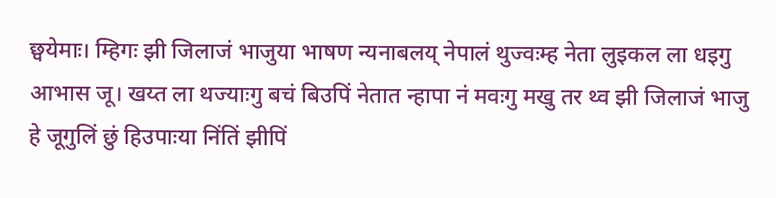छ्वयेमाः। म्हिगः झी जिलाजं भाजुया भाषण न्यनाबलय् नेपालं थुज्वःम्ह नेता लुइकल ला धइगु आभास जू। खय्त ला थज्याःगु बचं बिउपिं नेतात न्हापा नं मवःगु मखु तर थ्व झी जिलाजं भाजु हे जूगुलिं छुं हिउपाःया निंतिं झीपिं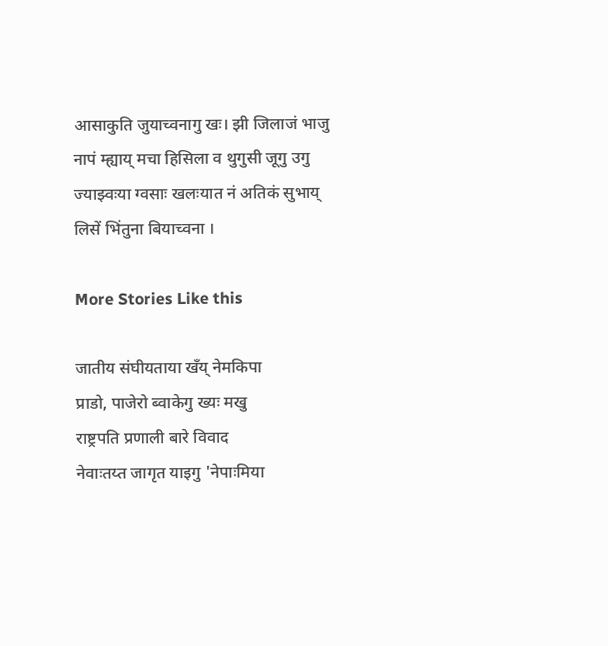आसाकुति जुयाच्वनागु खः। झी जिलाजं भाजु नापं म्ह्याय् मचा हिसिला व थुगुसी जूगु उगु ज्याझ्वःया ग्वसाः खलःयात नं अतिकं सुभाय् लिसें भिंतुना बियाच्वना ।

More Stories Like this

जातीय संघीयताया खँय् नेमकिपा
प्राडो, पाजेरो ब्वाकेगु ख्यः मखु
राष्ट्रपति प्रणाली बारे विवाद
नेवाःतय्त जागृत याइगु 'नेपाःमिया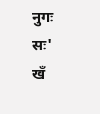नुगः सः'
खँ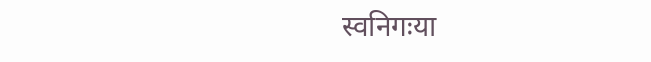स्वनिगःया